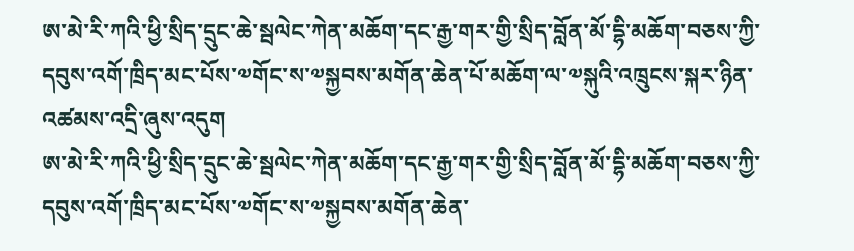ཨ་མེ་རི་ཀའི་ཕྱི་སྲིད་དྲུང་ཆེ་སྦལེང་ཀེན་མཆོག་དང་རྒྱ་གར་གྱི་སྲིད་བློན་མོ་དྷི་མཆོག་བཅས་ཀྱི་དབུས་འགོ་ཁྲིད་མང་པོས་༧གོང་ས་༧སྐྱབས་མགོན་ཆེན་པོ་མཆོག་ལ་༧སྐུའི་འཁྲུངས་སྐར་ཉིན་འཚམས་འདྲི་ཞུས་འདུག
ཨ་མེ་རི་ཀའི་ཕྱི་སྲིད་དྲུང་ཆེ་སྦལེང་ཀེན་མཆོག་དང་རྒྱ་གར་གྱི་སྲིད་བློན་མོ་དྷི་མཆོག་བཅས་ཀྱི་དབུས་འགོ་ཁྲིད་མང་པོས་༧གོང་ས་༧སྐྱབས་མགོན་ཆེན་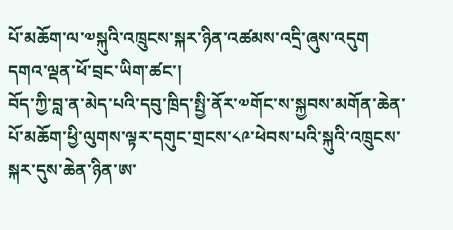པོ་མཆོག་ལ་༧སྐུའི་འཁྲུངས་སྐར་ཉིན་འཚམས་འདྲི་ཞུས་འདུག
དགའ་ལྡན་ཕོ་བྲང་ཡིག་ཚང་།
བོད་ཀྱི་བླ་ན་མེད་པའི་དབུ་ཁྲིད་སྤྱི་ནོར་༧གོང་ས་སྐྱབས་མགོན་ཆེན་པོ་མཆོག་ཕྱི་ལུགས་ལྟར་དགུང་གྲངས་༨༩་ཕེབས་པའི་སྐུའི་འཁྲུངས་སྐར་དུས་ཆེན་ཉིན་ཨ་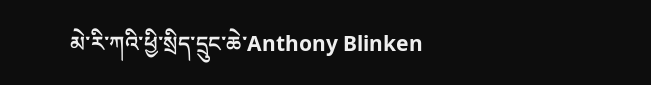མེ་རི་ཀའི་ཕྱི་སྲིད་དྲུང་ཆེ་Anthony Blinken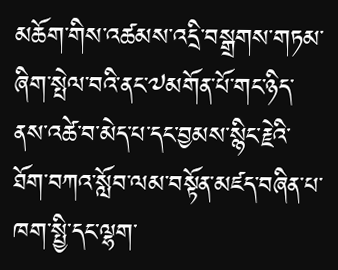མཆོག་གིས་འཚམས་འདྲི་བསྒྲགས་གཏམ་ཞིག་སྤེལ་བའི་ནང་༧མགོན་པོ་གང་ཉིད་ནས་འཚེ་བ་མེད་པ་དང་བྱམས་སྙིང་རྗེའི་ཐོག་བཀའ་སློབ་ལམ་བསྟོན་མཛད་བཞིན་པ་ཁག་སྤྱི་དང་ལྷག་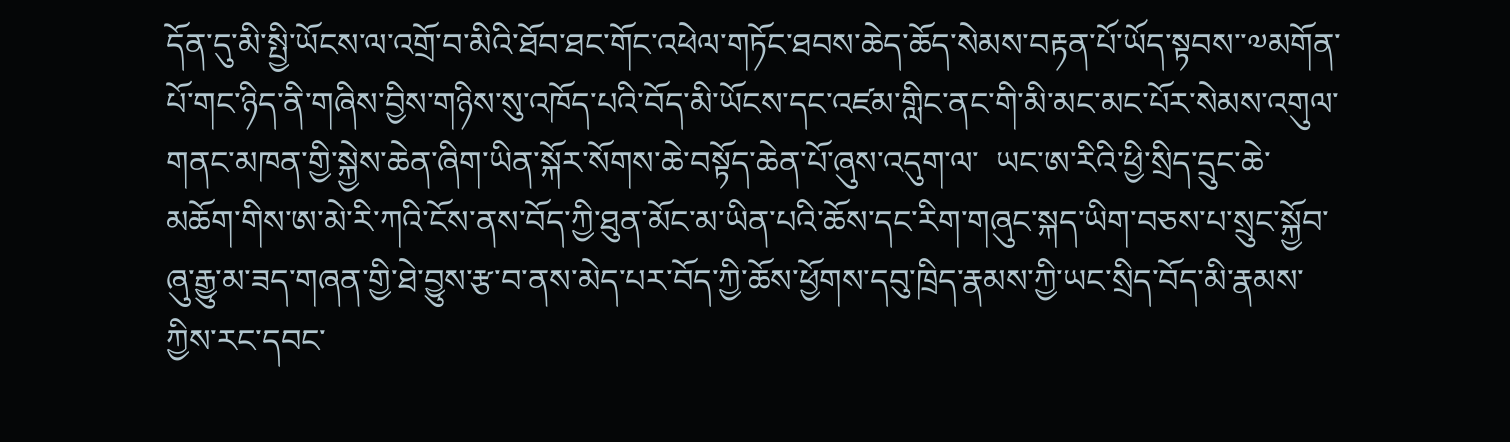དོན་དུ་མི་སྤྱི་ཡོངས་ལ་འགྲོ་བ་མིའི་ཐོབ་ཐང་གོང་འཕེལ་གཏོང་ཐབས་ཆེད་ཆོད་སེམས་བརྟན་པོ་ཡོད་སྟབས་་༧མགོན་པོ་གང་ཉིད་ནི་གཞིས་བྱིས་གཉིས་སུ་འཁོད་པའི་བོད་མི་ཡོངས་དང་འཛམ་གླིང་ནང་གི་མི་མང་མང་པོར་སེམས་འགུལ་གནང་མཁན་གྱི་སྐྱེས་ཆེན་ཞིག་ཡིན་སྐོར་སོགས་ཆེ་བསྟོད་ཆེན་པོ་ཞུས་འདུག་ལ་  ཡང་ཨ་རིའི་ཕྱི་སྲིད་དྲུང་ཆེ་མཆོག་གིས་ཨ་མེ་རི་ཀའི་ངོས་ནས་བོད་ཀྱི་ཐུན་མོང་མ་ཡིན་པའི་ཆོས་དང་རིག་གཞུང་སྐད་ཡིག་བཅས་པ་སྲུང་སྐྱོབ་ཞུ་རྒྱུ་མ་ཟད་གཞན་གྱི་ཐེ་བྱུས་རྩ་བ་ནས་མེད་པར་བོད་ཀྱི་ཆོས་ཕྱོགས་དབུ་ཁྲིད་རྣམས་ཀྱི་ཡང་སྲིད་བོད་མི་རྣམས་ཀྱིས་རང་དབང་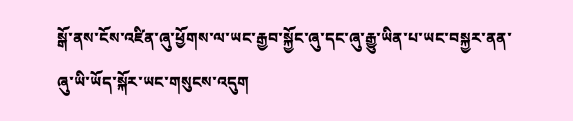སྒོ་ནས་ངོས་འཛིན་ཞུ་ཕྱོགས་ལ་ཡང་རྒྱབ་སྐྱོང་ཞུ་དང་ཞུ་རྒྱུ་ཡིན་པ་ཡང་བསྐྱར་ནན་ཞུ་ཡི་ཡོད་སྐོར་ཡང་གསུངས་འདུག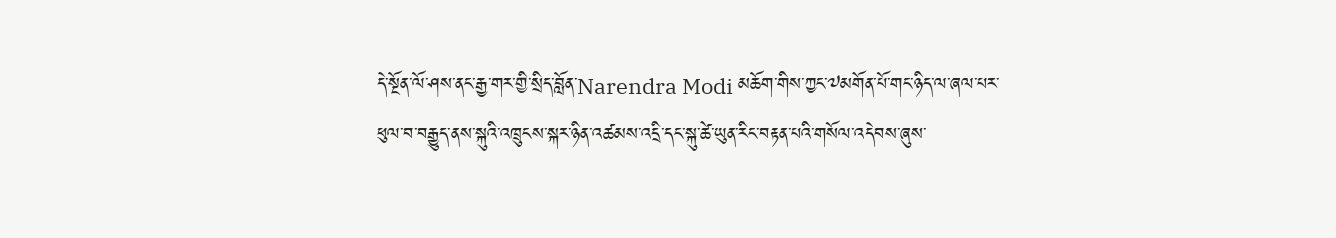དེ་སྔོན་ལོ་ཤས་ནང་རྒྱ་གར་གྱི་སྲིད་བློན་Narendra Modi མཆོག་གིས་ཀྱང་༧མགོན་པོ་གང་ཉིད་ལ་ཞལ་པར་ཕུལ་བ་བརྒྱུད་ནས་སྐུའི་འཁྲུངས་སྐར་ཉིན་འཚམས་འདྲི་དང་སྐུ་ཚེ་ཡུན་རིང་བརྟན་པའི་གསོལ་འདེབས་ཞུས་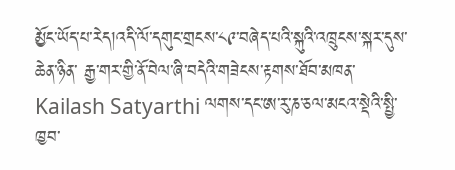མྱོང་ཡོད་པ་རེད།འདི་ལོ་དགུང་གྲངས་༨༩་བཞེད་པའི་སྐུའི་འཁྲུངས་སྐར་དུས་ཆེན་ཉིན་ རྒྱ་གར་གྱི་ནོ་བེལ་ཞི་བདེའི་གཟེངས་རྟགས་ཐོབ་མཁན་Kailash Satyarthi ལགས་དང་ཨ་རུ་ཎ་ཅལ་མངའ་སྡེའི་སྤྱི་ཁྱབ་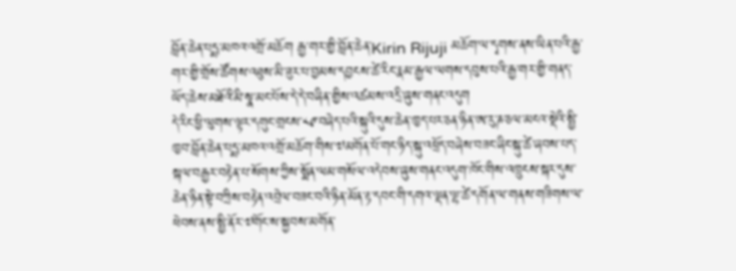བློན་ཆེན་པདྨ་མཁའ་འགྲོ་མཆོག རྒྱ་གར་གྱི་བློན་ཆེན་Kirin Rijuji མཆོག་ལ་དྭགས་ནས་ཡིན་པའི་རྒྱ་གར་གྱི་གྲོས་ཚོགས་འཐུས་མི་ཟུར་པ་བྱམས་དབྱངས་ཚེ་རིང་རྣམ་རྒྱལ་ལགས་དབུས་པའི་རྒྱ་གར་གྱི་གནད་ཡོད་ཆེས་མཐོའི་མི་སྣ་མང་པོས་དེ་དེ་བཞིན་གྱིས་འཚམས་འདྲི་ཞུས་གནང་འདུག
དེ་རིང་ཕྱི་ལུགས་ལྟར་དགུང་གྲངས་༨༩་བཞེད་པའི་སྐུའི་དུས་ཆེན་ཁྱད་པར་ཅན་ཉིན་ཨ་རུ་ཎ་ཅལ་མངའ་སྡེའི་སྤྱི་ཁྱབ་བློན་ཆེན་པདྨ་མཁའ་འགྲོ་མཆོག་གིས་༧མགོན་པོ་གང་ཉིད་སྐུ་འཕྲོད་བཞེས་བཟང་ཞིང་སྐུ་ཚེ་ཞབས་པད་སྐལ་བརྒྱར་བརྟེན་པ་སོགས་ཀྱིས་སྨོན་ལམ་གསོལ་འདེབས་ཞུས་གནང་འདུག་ཁོང་གིས་འཁྲུངས་སྐར་དུས་ཆེན་ཉིན་སྟེ་བཀྲིས་བརྟེན་འབྲེལ་བཟང་བའི་ཉིན་མོན་རྟ་དབང་གི་དགའ་ལྡན་ལྷ་ཚེ་དགོན་ལ་གནས་གཟིགས་ལ་ཕེབས་ནས་སྤྱི་ནོར་༧གོང་ས་སྐྱབས་མགོན་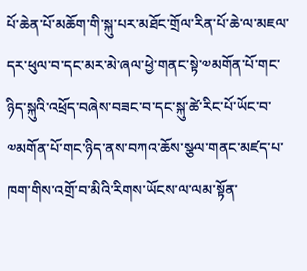པོ་ཆེན་པོ་མཆོག་གི་སྐུ་པར་མཐོང་གྲོལ་རིན་པོ་ཆེ་ལ་མཇལ་དར་ཕུལ་བ་དང་མར་མེ་ཞལ་ཕྱེ་གནང་སྟེ་༧མགོན་པོ་གང་ཉིད་སྐུའི་འཕྲོད་བཞེས་བཟང་བ་དང་སྐུ་ཚེ་རིང་པོ་ཡོང་བ་ ༧མགོན་པོ་གང་ཉིད་ནས་བཀའ་ཆོས་སྩལ་གནང་མཛད་པ་ཁག་གིས་འགྲོ་བ་མིའི་རིགས་ཡོངས་ལ་ལམ་སྟོན་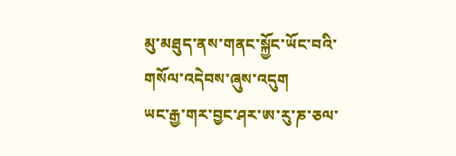མུ་མཐུད་ནས་གནང་སྐྱོང་ཡོང་བའི་གསོལ་འདེབས་ཞུས་འདུག
ཡང་རྒྱ་གར་བྱང་ཤར་ཨ་རུ་ཎ་ཅལ་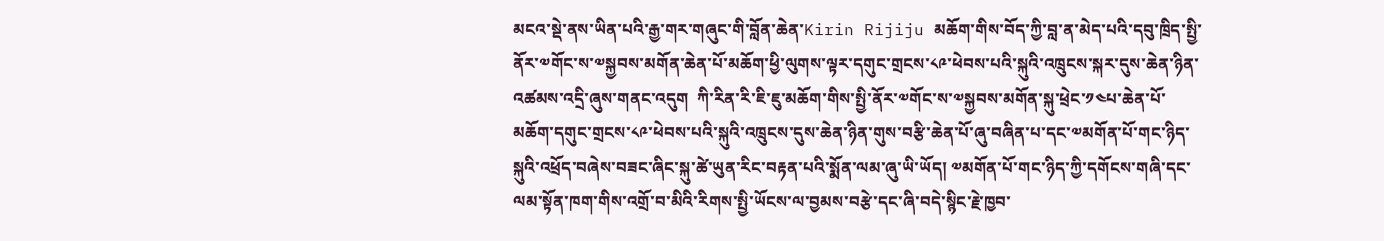མངའ་སྡེ་ནས་ཡིན་པའི་རྒྱ་གར་གཞུང་གི་བློན་ཆེན་Kirin Rijiju མཆོག་གིས་བོད་ཀྱི་བླ་ན་མེད་པའི་དབུ་ཁྲིད་སྤྱི་ནོར་༧གོང་ས་༧སྐྱབས་མགོན་ཆེན་པོ་མཆོག་ཕྱི་ལུགས་ལྟར་དགུང་གྲངས་༨༩་ཕེབས་པའི་སྐུའི་འཁྲུངས་སྐར་དུས་ཆེན་ཉིན་འཚམས་འདྲི་ཞུས་གནང་འདུག  ཀི་རིན་རི་ཇི་ཇུ་མཆོག་གིས་སྤྱི་ནོར་༧གོང་ས་༧སྐྱབས་མགོན་སྐུ་ཕྲེང་༡༤པ་ཆེན་པོ་མཆོག་དགུང་གྲངས་༨༩་ཕེབས་པའི་སྐུའི་འཁྲུངས་དུས་ཆེན་ཉིན་གུས་བརྩི་ཆེན་པོ་ཞུ་བཞིན་པ་དང་༧མགོན་པོ་གང་ཉིད་སྐུའི་འཕྲོད་བཞེས་བཟང་ཞིང་སྐུ་ཚེ་ཡུན་རིང་བརྟན་པའི་སྨོན་ལམ་ཞུ་ཡི་ཡོད། ༧མགོན་པོ་གང་ཉིད་ཀྱི་དགོངས་གཞི་དང་ལམ་སྟོན་ཁག་གིས་འགྲོ་བ་མིའི་རིགས་སྤྱི་ཡོངས་ལ་བྱམས་བརྩེ་དང་ཞི་བདེ་སྙིང་རྗེ་ཁྱབ་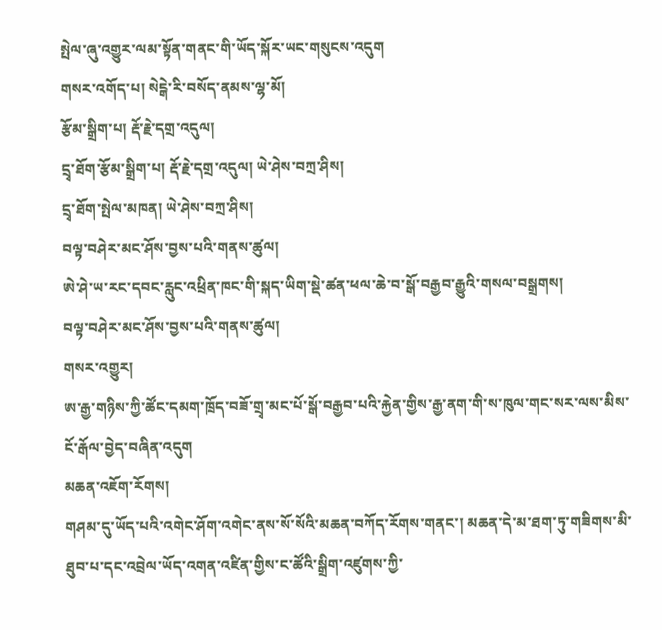སྤེལ་ཞུ་འགྱུར་ལམ་སྟོན་གནང་གི་ཡོད་སྐོར་ཡང་གསུངས་འདུག
གསར་འགོད་པ། སེངྒེ་རི་བསོད་ནམས་ལྷ་མོ།
རྩོམ་སྒྲིག་པ། རྡོ་རྗེ་དགྲ་འདུལ།
དྲྭ་ཐོག་རྩོམ་སྒྲིག་པ། རྡོ་རྗེ་དགྲ་འདུལ། ཡེ་ཤེས་བཀྲ་ཤིས།
དྲྭ་ཐོག་སྤེལ་མཁན། ཡེ་ཤེས་བཀྲ་ཤིས།
བལྟ་བཤེར་མང་ཤོས་བྱས་པའི་གནས་ཚུལ།
ཨེ་ཤེ་ཡ་རང་དབང་རླུང་འཕྲིན་ཁང་གི་སྐད་ཡིག་སྡེ་ཚན་ཕལ་ཆེ་བ་སྒོ་བརྒྱབ་རྒྱུའི་གསལ་བསྒྲགས།
བལྟ་བཤེར་མང་ཤོས་བྱས་པའི་གནས་ཚུལ།
གསར་འགྱུར།
ཨ་རྒྱ་གཉིས་ཀྱི་ཚོང་དམག་ཁྲོད་བཟོ་གྲྭ་མང་པོ་སྒོ་བརྒྱབ་པའི་རྐྱེན་གྱིས་རྒྱ་ནག་གི་ས་ཁུལ་གང་སར་ལས་མིས་ངོ་རྒོལ་བྱེད་བཞིན་འདུག
མཆན་འཇོག་རོགས།
གཤམ་དུ་ཡོད་པའི་འགེང་ཤོག་འགེང་ནས་སོ་སོའི་མཆན་བཀོད་རོགས་གནང་། མཆན་དེ་མ་ཐག་ཏུ་གཟིགས་མི་ཐུབ་པ་དང་འབྲེལ་ཡོད་འགན་འཛིན་གྱིས་ང་ཚོའི་སྒྲིག་འཛུགས་ཀྱི་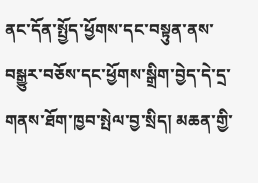ནང་དོན་སྤྱོད་ཕྱོགས་དང་བསྟུན་ནས་བསྒྱུར་བཅོས་དང་ཕྱོགས་སྒྲིག་བྱེད་དེ་དྲ་གནས་ཐོག་ཁྱབ་སྤེལ་བྱ་སྲིད། མཆན་གྱི་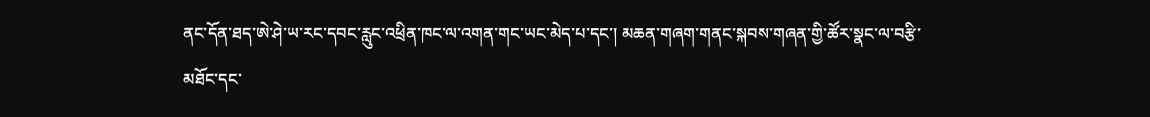ནང་དོན་ཐད་ཨེ་ཤེ་ཡ་རང་དབང་རླུང་འཕྲིན་ཁང་ལ་འགན་གང་ཡང་མེད་པ་དང་། མཆན་གཞག་གནང་སྐབས་གཞན་གྱི་ཚོར་སྣང་ལ་བརྩི་མཐོང་དང་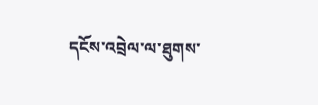དངོས་འབྲེལ་ལ་ཐུགས་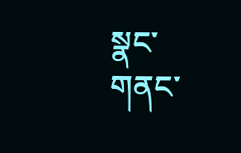སྣང་གནང་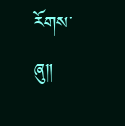རོགས་ཞུ༎